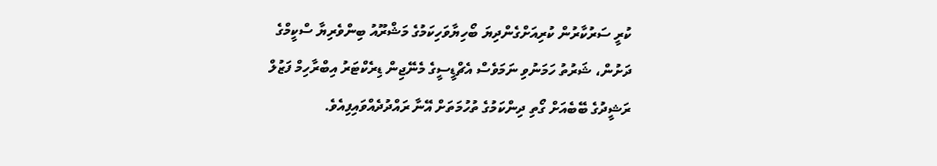ކުރީ ސަރުކާރުން ކުރިއަށްގެންދިޔަ ބޯހިޔާވަހިކަމުގެ މަޝްރޫއު ބިންވެރިޔާ ސްކީމްގެ ދަށުން، ޝަރުތު ހަމަނުވި ނަމަވެސް އެޗްޑީސީގެ މެނޭޖިން ޑިރެކްޓަރު އިބްރާހިމް ފަޒުލް ރަޝީދުގެ ބޭބެއަށް ގޯތި ދިންކަމުގެ ތުހުމަތަށް އޭނާ ރައްދުދެއްވައިފިއެވެ.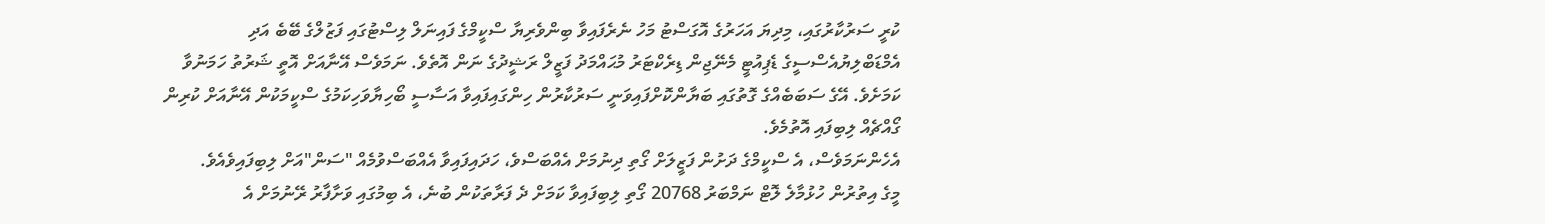ކުރީ ސަރުކާރުގައި، މިދިޔަ އަހަރުގެ އޮގަސްޓު މަހު ނެރެފައިވާ ބިންވެރިޔާ ސްކީމްގެ ފައިނަލް ލިސްޓުގައި ފަޒުލްގެ ބޭބެ އަދި އެމްޑަބްލިޔުއެސްސީގެ ޑެޕިއުޓީ މެނޭޖިން ޑިރެކްޓަރު މުޙައްމަދު ފަޒީލް ރަޝީދުގެ ނަން އޮތެވެ. ނަމަވެސް އޭނާއަށް އޮތީ ޝަރުތު ހަމަނުވާ ކަމަށެވެ. އޭގެ ސަބަބެއްގެ ގޮތުގައި ބަޔާންކޮށްފައިވަނީ ސަރުކާރުން ހިންގައިފައިވާ އަސާސީ ބޯހިޔާވަހިކަމުގެ ސްކީމަކުން އޭނާއަށް ކުރިން ގޯއްޗެއް ލިބިފައި އޮތުމެވެ.
އެހެންނަމަވެސް، އެ ސްކީމްގެ ދަށުން ފަޒީލަށް ގޯތި ދިނުމަށް އެއްބަސްވެ، ހަދައިފައިވާ އެއްބަސްވުމެއް "ސަން"އަށް ލިބިފައިވެއެވެ.
މީގެ އިތުރުން ހުޅުމާލެ ލޮޓް ނަމްބަރު 20768 ގޯތި ލިބިފައިވާ ކަމަށް ދެ ފަރާތަކުން ބުނެ، އެ ބިމުގައި ވަށާފާރު ރޭނުމަށް އެ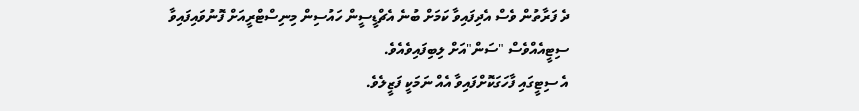ދެ ފަރާތުން ވެސް އެދިފައިވާ ކަމަށް ބުނެ އެޗްޑީސީން ހައުސިން މިނިސްޓްރީއަށް ފޮނުވައިފައިވާ ސިޓީއެއްވެސް "ސަން"އަށް ލިބިފައިވެއެވެ.
އެ ސިޓީގައި ފާހަގަކޮށްފައިވާ އެއް ނަމަކީ ފަޒީލެވެ.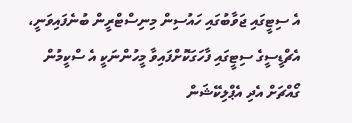އެ ސިޓީގައި ޖަވާބުގައި ހައުސިން މިނިސްޓްރީން ބުނެފައިވަނީ، އެޗްޑީސީގެ ސިޓީގައި ފާހަގަކޮށްފައިވާ މީހުންނަކީ އެ ސްކީމުން ގޯއްޗަށް އެދި އެޕްލިކޭޝަން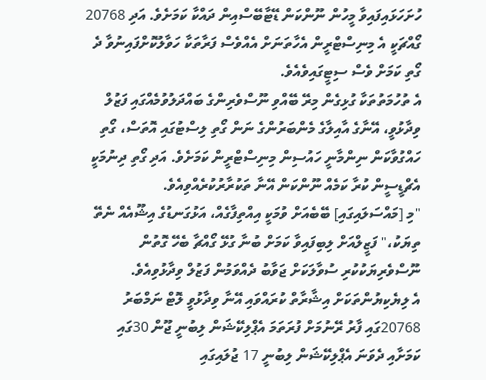ހުށަހަޅައިފައިވާ މީހުން ނޫންކަން ޑޭޓާބޭސްއިން ދައްކާ ކަމަށެވެ. އަދި 20768 ގޯއްޗަކީ އެ މިނިސްޓްރީން އެހާތަނަށް އެއްވެސް ފަރާތަކާ ހަވާލުކޮށްފައިނުވާ ދެ ގޯތި ކަމަށް ވެސް ސިޓީގައިވެއެވެ.
އެ ތުހުމަތުތަކާ ގުޅިގެން މިރޭ ބޭއްވި ނޫސްވެރިންގެ ބައްދަލުވުމެއްގައި ފަޒުލް ވިދާޅުވީ، އޭނާގެ އާއިލާގެ މެންބަރުންގެ ނަން ގޯތި ލިސްޓުގައި އޮތަސް، ގޯތި ހައްގުވާކަން ނިންމާނީ ހައުސިން މިނިސްޓްރީން ކަމަށެވެ. އަދި ގޯތި ދިނުމަކީ އެޗްޑީސީން ކުރާ ކަމެއް ނޫންކަން އޭނާ ތަކުރާރުކުރެއްވިއެވެ.
"މި [މައްސަލައިގައި] ބޭބެއަށް ވުމަކީ އިއްތިފާގެއް، އަޅުގަނޑުގެ އިޝޫއެއް ނެތޭ ތިޔަކު،" ފަޒީލްއަށް ލިބިފައިވާ ކަމަށް ބުނާ ގުޅޭ ގޯއްޗާ ބެހޭ ގޮތުން ނޫސްވެރިޔަކުކުރި ސުވާލަކަށް ޖަވާބު ދެއްވަމުން ފަޒުލް ވިދާޅުވިއެވެ.
އެ ލިޔެކިޔުންތަކަށް އިޝާރާތް ކުރައްވައި އޭނާ ވިދާޅުވީ ލޮޓް ނަމްބަރު 20768ގައި ފާރު ރޭނުމަށް ފުރަތަމަ އެޕްލިކޭޝަން ލިބުނީ ޖޫން 30ގައި ކަމަށާއި ދެވަނަ އެޕްލިކޭޝަން ލިބުނީ 17 ޖުލައިގައި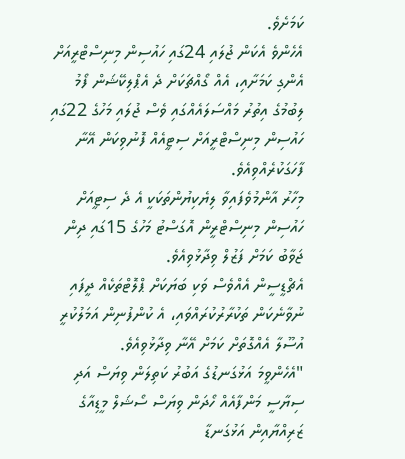ކަމަށެވެ.
އެހެންވެ އެކަން ޖުލައި 24ގައި ހައުސިން މިނިސްޓްރީއަށް އެންގި ކަމަށާއި، އެއް ގޯއްޗަކަށް ދެ އެޕްލިކޭޝަން ފޯމު ލިބުމުގެ އިތުރު މައްސަލައެއްގައި ވެސް ޖުލައި މަހުގެ 22ގައި ހައުސިން މިނިސްޓްރީއަށް ސިޓީއެއް ފޮނުވިކަން އޭނާ ފާހަގަކުރެއްވިއެވެ.
މިހާރު އާންމުވެފައިވާ ލިޔެކިޔުންތަކަކީ އެ ދެ ސިޓީއަށް ހައުސިން މިނިސްޓްރީން އޮގަސްޓު މަހުގެ 15ގައި ދިން ޖަވާބު ކަމަށް ފަޒުލް ވިދާޅުވިއެވެ.
އެޗްޑީސީން އެއްވެސް ވަކި ބަޔަކަށް ޕްލޮޓްތަކެއް ދީފައި ނުވާނެކަން ތަކުރާރުކުރައްވައި، އެ ކުންފުނިން އަމަލުކުރީ އުސޫލާ އެއްގޮތަށް ކަމަށް އޭނާ ވިދާޅުވިއެވެ.
"އެހެންވީމަ އަޅުގަނޑުގެ އަބުރު ކަތިލަން ވިޔަސް އަދި ސިޔާސީ މަންފާއެއް ހޯދަން ވިޔަސް ސޯޝަލް މީޑިއާގެ ޒަރިއްޔާއިން އަޅުގަނޑާ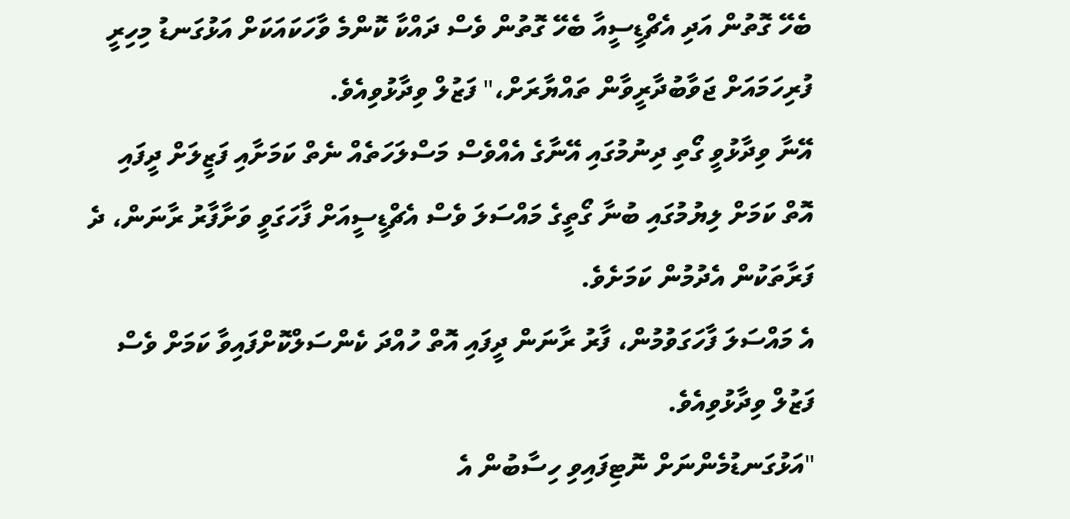ބެހޭ ގޮތުން އަދި އެޗްޑީސީއާ ބެހޭ ގޮތުން ވެސް ދައްކާ ކޮންމެ ވާހަކައަކަށް އަޅުގަނޑު މިހިރީ ފުރިހަމައަށް ޖަވާބުދާރީވާން ތައްޔާރަށް،" ފަޒުލް ވިދާޅުވިއެވެ.
އޭނާ ވިދާޅުވީ ގޯތި ދިނުމުގައި އޭނާގެ އެއްވެސް މަސްލަހަތެއް ނެތް ކަމަށާއި ފަޒީލަށް ދީފައި އޮތް ކަމަށް ލިޔުމުގައި ބުނާ ގޯތީގެ މައްސަލަ ވެސް އެޗްޑީސީއަށް ފާހަގަވީ ވަށާފާރު ރާނަން، ދެ ފަރާތަކުން އެދުމުން ކަމަށެވެ.
އެ މައްސަލަ ފާހަގަވުމުން، ފާރު ރާނަން ދީފައި އޮތް ހުއްދަ ކެންސަލްކޮށްފައިވާ ކަމަށް ވެސް ފަޒުލް ވިދާޅުވިއެވެ.
"އަޅުގަނޑުމެންނަށް ނޮޓިފައިވި ހިސާބުން އެ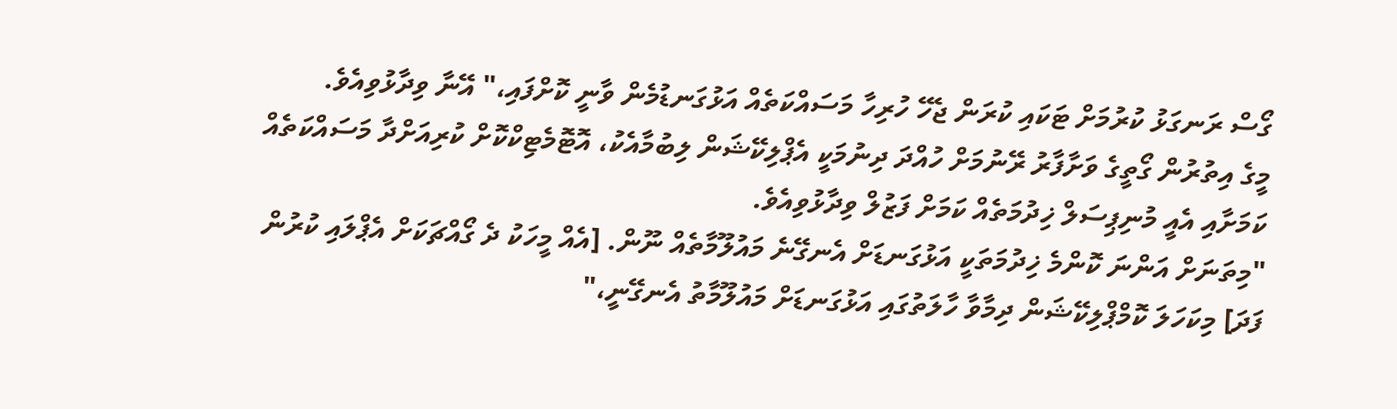ގޯސް ރަނގަޅު ކުރުމަށް ޓަކައި ކުރަން ޖެހޭ ހުރިހާ މަސައްކަތެއް އަޅުގަނޑުމެން ވާނީ ކޮށްފައި،" އޭނާ ވިދާޅުވިއެވެ.
މީގެ އިތުރުން ގޯތީގެ ވަށާފާރު ރޭނުމަށް ހުއްދަ ދިނުމަކީ އެޕްލިކޭޝަން ލިބުމާއެކު، އޮޓޮމެޓިކްކޮށް ކުރިއަށްދާ މަސައްކަތެއް ކަމަށާއި އެއީ މުނިޕިސަލް ޚިދުމަތެއް ކަމަށް ފަޒުލް ވިދާޅުވިއެވެ.
"މިތަނަށް އަންނަ ކޮންމެ ޚިދުމަތަކީ އަޅުގަނޑަށް އެނގޭނެ މައުލޫމާތެއް ނޫން. [އެއް މީހަކު ދެ ގޯއްޗަކަށް އެޕްލައި ކުރުން ފަދަ] މިކަހަލަ ކޮމްޕްލިކޭޝަން ދިމާވާ ހާލަތުގައި އަޅުގަނޑަށް މައުލޫމާތު އެނގޭނީ،"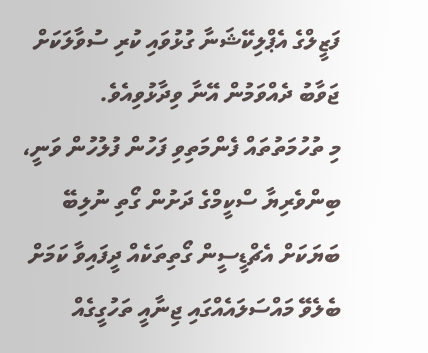ފަޒީލްގެ އެޕްލިކޭޝަނާ ގުޅުވައި ކުރި ސުވާލަކަށް ޖަވާބު ދެއްވަމުން އޭނާ ވިދާޅުވިއެވެ.
މި ތުހުމަތުތައް ފެންމަތިވި ފަހުން ފުލުހުން ވަނީ، ބިންވެރިޔާ ސްކީމްގެ ދަށުން ގޯތި ނުލިބޭ ބަޔަކަށް އެޗްޑީސީން ގޯތިތަކެއް ދީފައިވާ ކަމަށް ބެލެވޭ މައްސަލައެއްގައި ޖިނާއީ ތަހުގީގެއް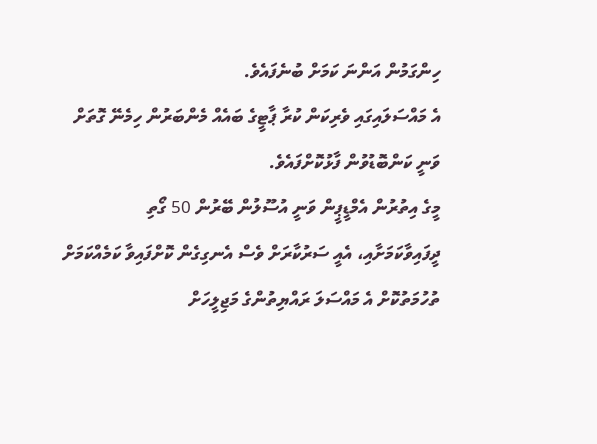ހިންގަމުން އަންނަ ކަމަށް ބުނެފައެވެ.
އެ މައްސަލައިގައި ވެރިކަން ކުރާ ޕާޓީގެ ބައެއް މެންބަރުން ހިމެނޭ ގޮތަށް ވަނީ ކަންބޮޑުވުން ފާޅުކޮށްފައެވެ.
މީގެ އިތުރުން އެމްޑީޕީން ވަނީ އުސޫލުން ބޭރުން 50 ގޯތި ދީފައިވާކަމަށާއި، އެއީ ސަރުކާރަށް ވެސް އެނގިގެން ކޮށްފައިވާ ކަމެއްކަމަށް ތުހުމަތުކޮށް އެ މައްސަލަ ރައްޔިތުންގެ މަޖިލީހަށް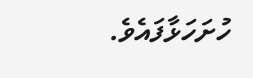ހުށަހަޅާފައެވެ.